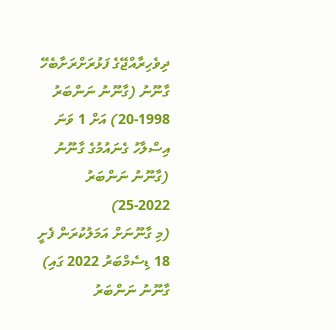ދިވެހިރާއްޖޭގެ ފަޅުރަށްރަށާބެހޭ ގާނޫނު (ގާނޫނު ނަންބަރު 1998-20) އަށް 1 ވަނަ އިސްލާހު ގެނައުމުގެ ގާނޫނު
(ގާނޫނު ނަންބަރު 2022-25)
(މި ގާނޫނަށް އަމަލުކުރަން ފެށީ 18 ޑިސެމްބަރު 2022 ގައި)
ގާނޫނު ނަންބަރު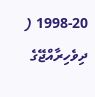1998-20 ( ދިވެހިރާއްޖޭގެ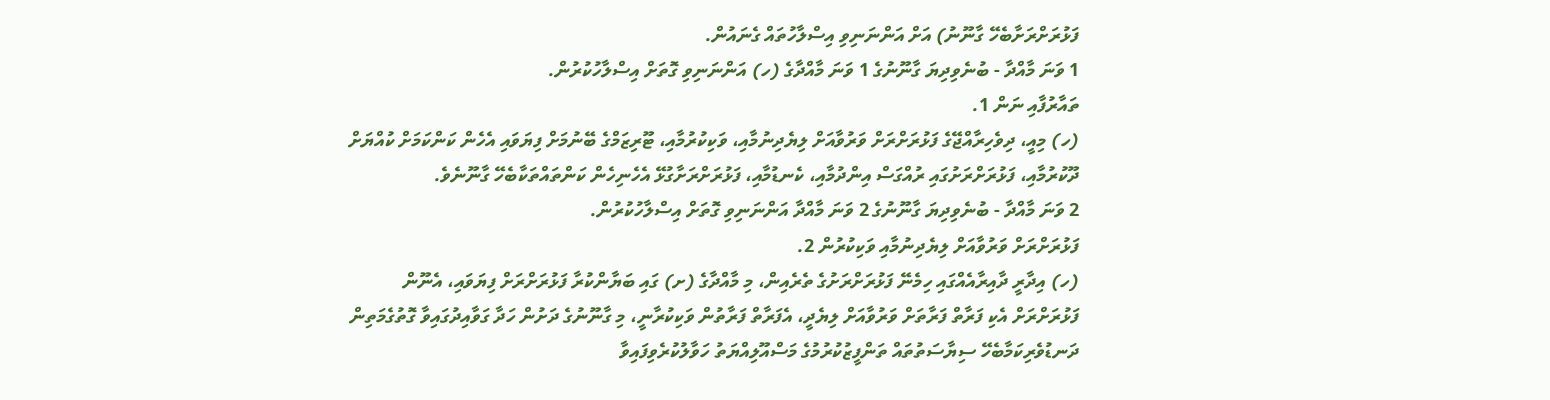ފަޅުރަށްރަށާބެހޭ ގާނޫނު) އަށް އަންނަނިވި އިސްލާހުތައް ގެނައުން.
1 ވަނަ މާއްދާ - ބުނެވިދިޔަ ގާނޫނުގެ 1 ވަނަ މާއްދާގެ (ހ) އަންނަނިވި ގޮތަށް އިސްލާހުކުރުން.
ތައާރުފާއި ނަން 1.
(ހ) މިއީ، ދިވެހިރާއްޖޭގެ ފަޅުރަށްރަށް ވަރުވާއަށް ލިޔެދިނުމާއި، ވަކިކުރުމާއި، ޓޫރިޒަމްގެ ބޭނުމަށް ފިޔަވައި އެހެން ކަންކަމަށް ކުއްޔަށް ދޫކުރުމާއި، ފަޅުރަށްރަށުގައި ރުއްގަސް އިންދުމާއި، ކެނޑުމާއި، ފަޅުރަށްރަށާގުޅޭ އެހެނިހެން ކަންތައްތަކާބެހޭ ގާނޫނެވެ.
2 ވަނަ މާއްދާ - ބުނެވިދިޔަ ގާނޫނުގެ 2 ވަނަ މާއްދާ އަންނަނިވި ގޮތަށް އިސްލާހުކުރުން.
ފަޅުރަށްރަށް ވަރުވާއަށް ލިޔެދިނުމާއި ވަކިކުރުން 2.
(ހ) އިދާރީ ދާއިރާއެއްގައި ހިމެނޭ ފަޅުރަށްރަށުގެ ތެރެއިން، މި މާއްދާގެ (ށ) ގައި ބަޔާންކުރާ ފަޅުރަށްރަށް ފިޔަވައި، އެނޫން ފަޅުރަށްރަށް އެކި ފަރާތް ފަރާތަށް ވަރުވާއަށް ލިޔެދީ، އެފަރާތް ފަރާތުން ވަކިކުރާނީ، މި ގާނޫނުގެ ދަށުން ހަދާ ގަވާއިދުގައިވާ ގޮތުގެމަތިން ދަނޑުވެރިކަމާބެހޭ ސިޔާސަތުތައް ތަންފީޒުކުރުމުގެ މަސްއޫލިއްޔަތު ހަވާލުކުރެވިފައިވާ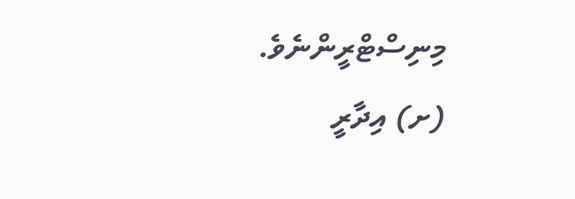މިނިސްޓްރީންނެވެ.
(ށ) އިދާރީ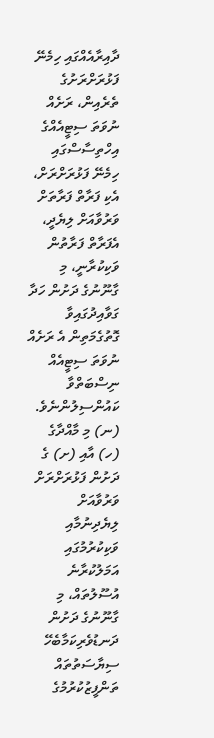ދާއިރާއެއްގައި ހިމެނޭ ފަޅުރަށްރަށުގެ ތެރެއިން، ރަށެއް ނުވަތަ ސިޓީއެއްގެ އިހްތިސާސްގައި ހިމެނޭ ފަޅުރަށްރަށް، އެކި ފަރާތް ފަރާތަށް ވަރުވާއަށް ލިޔެދީ، އެފަރާތް ފަރާތުން ވަކިކުރާނީ، މި ގާނޫނުގެ ދަށުން ހަދާ ގަވާއިދުގައިވާ ގޮތުގެމަތިން އެ ރަށެއް ނުވަތަ ސިޓީއެއް ނިސްބަތްވާ ކައުންސިލުންނެވެ.
(ނ) މި މާއްދާގެ (ހ) އާއި (ށ) ގެ ދަށުން ފަޅުރަށްރަށް ވަރުވާއަށް ލިޔެދިނުމާއި ވަކިކުރުމުގައި އަމަލުކުރާނެ އުސޫލުތައް، މި ގާނޫނުގެ ދަށުން ދަނޑުވެރިކަމާބެހޭ ސިޔާސަތުތައް ތަންފީޒުކުރުމުގެ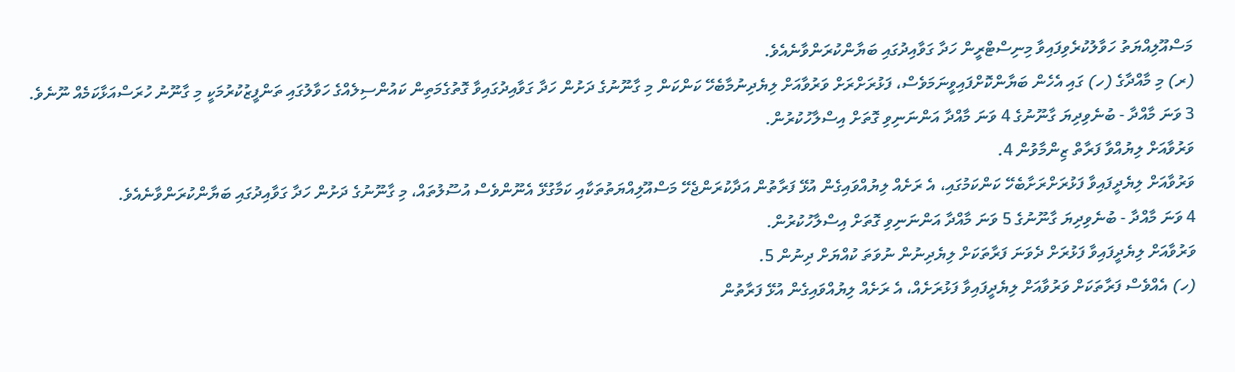މަސްއޫލިއްޔަތު ހަވާލުކުރެވިފައިވާ މިނިސްޓްރީން ހަދާ ގަވާއިދުގައި ބަޔާންކުރަންވާނެއެވެ.
(ރ) މި މާއްދާގެ (ހ) ގައި އެހެން ބަޔާންކޮށްފައިވީނަމަވެސް، ފަޅުރަށްރަށް ވަރުވާއަށް ލިޔެދިނުމާބެހޭ ކަންކަން މި ގާނޫނުގެ ދަށުން ހަދާ ގަވާއިދުގައިވާ ގޮތުގެމަތިން ކައުންސިލެއްގެ ހަވާލުގައި ތަންފީޒުކުރުމަކީ މި ގާނޫނު ހުރަސްއަޅާކަމެއް ނޫނެވެ.
3 ވަނަ މާއްދާ - ބުނެވިދިޔަ ގާނޫނުގެ 4 ވަނަ މާއްދާ އަންނަނިވި ގޮތަށް އިސްލާހުކުރުން.
ވަރުވާއަށް ލިޔުއްވާ ފަރާތް ޒިންމާވުން 4.
ވަރުވާއަށް ލިޔެދީފައިވާ ފަޅުރަށްރަށާބެހޭ ކަންކަމުގައި، އެ ރަށެއް ލިޔުއްވައިގެން އުޅޭ ފަރާތުން އަދާކުރަންޖެހޭ މަސްއޫލިއްޔަތުތަކާއި ކަމާގުޅޭ އެނޫންވެސް އުސޫލުތައް، މި ގާނޫނުގެ ދަށުން ހަދާ ގަވާއިދުގައި ބަޔާންކުރަންވާނެއެވެ.
4 ވަނަ މާއްދާ - ބުނެވިދިޔަ ގާނޫނުގެ 5 ވަނަ މާއްދާ އަންނަނިވި ގޮތަށް އިސްލާހުކުރުން.
ވަރުވާއަށް ލިޔެދީފައިވާ ފަޅުރަށް ދެވަނަ ފަރާތަކަށް ލިޔެދިނުން ނުވަތަ ކުއްޔަށް ދިނުން 5.
(ހ) އެއްވެސް ފަރާތަކަށް ވަރުވާއަށް ލިޔެދީފައިވާ ފަޅުރަށެއް، އެ ރަށެއް ލިޔުއްވައިގެން އުޅޭ ފަރާތުން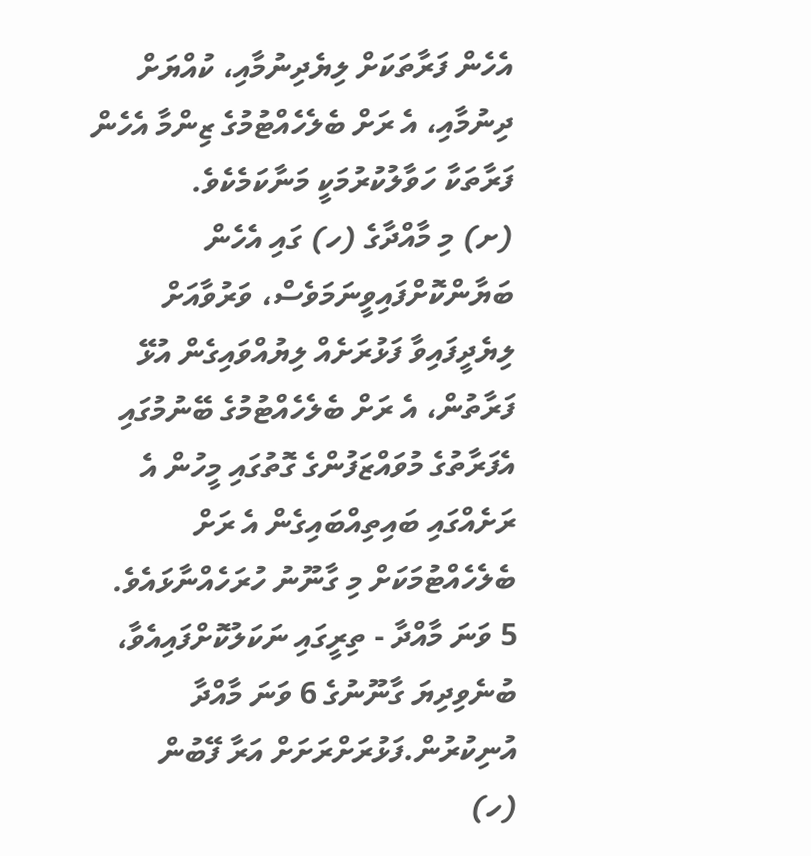އެހެން ފަރާތަކަށް ލިޔެދިނުމާއި، ކުއްޔަށް ދިނުމާއި، އެ ރަށް ބެލެހެއްޓުމުގެ ޒިންމާ އެހެން ފަރާތަކާ ހަވާލުކުރުމަކީ މަނާކަމެކެވެ.
(ށ) މި މާއްދާގެ (ހ) ގައި އެހެން ބަޔާންކޮށްފައިވީނަމަވެސް، ވަރުވާއަށް ލިޔެދީފައިވާ ފަޅުރަށެއް ލިޔުއްވައިގެން އުޅޭ ފަރާތުން، އެ ރަށް ބެލެހެއްޓުމުގެ ބޭނުމުގައި އެފަރާތުގެ މުވައްޒަފުންގެ ގޮތުގައި މީހުން އެ ރަށެއްގައި ބައިތިއްބައިގެން އެ ރަށް ބެލެހެއްޓުމަކަށް މި ގާނޫނު ހުރަހެއްނާޅައެވެ.
5 ވަނަ މާއްދާ - ތިރީގައި ނަކަލުކޮށްފައިއެވާ، ބުނެވިދިޔަ ގާނޫނުގެ 6 ވަނަ މާއްދާ އުނިކުރުން.ފަޅުރަށްރަށަށް އަރާ ފޭބުން
(ހ)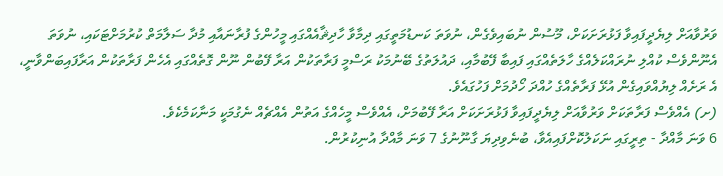ވަރުވާއަށް ލިޔެދީފައިވާ ފަޅުރަށަކަށް، މޫސުން ނުބައިވެގެން، ނުވަތަ ކަނޑުމަތީގައި ދިމާވާ ހާދިޘާއެއްގައި މީހުންގެ ފުރާނައާއި މުދާ ސަލާމަތް ކުރުމަށްޓަކައި، ނުވަތަ އެނޫންވެސް ކުއްލި ނުރައްކަލެއްގެ ހާލަތެއްގައި ފައިބާ ފޭބުމާއި، ދައުލަތުގެ ބޭނުމަކު ރަސްމީ ފަރާތަކުން އަރާ ފޭބުން ނޫން ގޮތެއްގައި އެހެން ފަރާތަކުން އަރާފައިބަންވާނީ، އެ ރަށެއް ލިޔުއްވައިގެން އުޅޭ ފަރާތެއްގެ ހުއްދަ ހޯދުމަށް ފަހުގައެވެ.
(ށ) އެއްވެސް ފަރާތަކަށް ވަރުވާއަށް ލިޔެދީފައިވާ ފަޅުރަށަކަށް އަރާ ފޭބުމަށް، އެއްވެސް މީހެއްގެ އަތުން އެއްޗެއް ނެގުމަކީ މަނާކަމެކެވެ.
6 ވަނަ މާއްދާ - ތިރީގައި ނަކަލުކޮށްފައިއެވާ، ބުނެވިދިޔަ ގާނޫނުގެ 7 ވަނަ މާއްދާ އުނިކުރުން.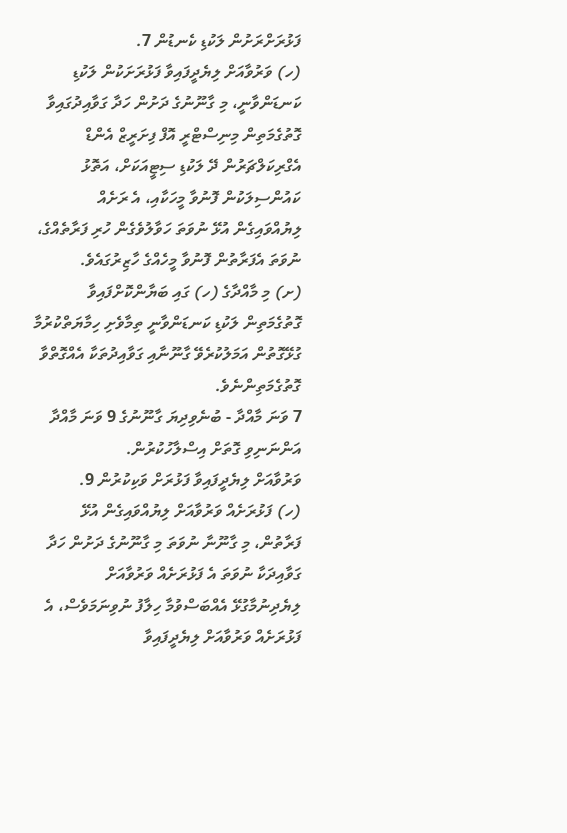ފަޅުރަށްރަށުން ލަކުޑި ކެނޑުން 7.
(ހ) ވަރުވާއަށް ލިޔެދީފައިވާ ފަޅުރަށަކުން ލަކުޑި ކަނޑަންވާނީ، މި ގާނޫނުގެ ދަށުން ހަދާ ގަވާއިދުގައިވާ ގޮތުގެމަތިން މިނިސްޓްރީ އޮފް ފިށަރީޒް އެންޑް އެގްރިކަލްޗަރުން ދޭ ލަކުޑި ސިޓީއަކަށް، އަތޮޅު ކައުންސިލަކުން ފޮނުވާ މީހަކާއި، އެ ރަށެއް ލިޔުއްވައިގެން އުޅޭ ނުވަތަ ހަވާލުވެގެން ހުރި ފަރާތެއްގެ، ނުވަތަ އެފަރާތުން ފޮނުވާ މީހެއްގެ ހާޒިރުގައެވެ.
(ށ) މި މާއްދާގެ (ހ) ގައި ބަޔާންކޮށްފައިވާ ގޮތުގެމަތިން ލަކުޑި ކަނޑަންވާނީ ތިމާވެށި ހިމާޔަތްކުރުމާ ގުޅޭގޮތުން އަމަލުކުރެވޭ ގާނޫނާއި ގަވާއިދުތަކާ އެއްގޮތްވާ ގޮތުގެމަތިންނެވެ.
7 ވަނަ މާއްދާ - ބުނެވިދިޔަ ގާނޫނުގެ 9 ވަނަ މާއްދާ އަންނަނިވި ގޮތަށް އިސްލާހުކުރުން.
ވަރުވާއަށް ލިޔެދީފައިވާ ފަޅުރަށް ވަކިކުރުން 9.
(ހ) ފަޅުރަށެއް ވަރުވާއަށް ލިޔުއްވައިގެން އުޅޭ ފަރާތުން، މި ގާނޫނާ ނުވަތަ މި ގާނޫނުގެ ދަށުން ހަދާ ގަވާއިދަކާ ނުވަތަ އެ ފަޅުރަށެއް ވަރުވާއަށް ލިޔެދިނުމާގުޅޭ އެއްބަސްވުމާ ހިލާފު ނުވިނަމަވެސް، އެ ފަޅުރަށެއް ވަރުވާއަށް ލިޔެދީފައިވާ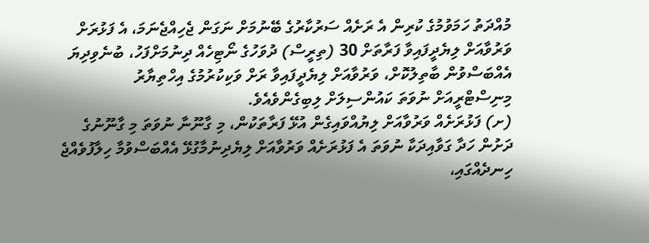މުއްދަތު ހަމަވުމުގެ ކުރިން އެ ރަށެއް ސަރުކާރުގެ ބޭނުމަށް ނަގަން ޖެހިއްޖެނަމަ، އެ ފަޅުރަށް ވަރުވާއަށް ލިޔެދީފައިވާ ފަރާތަށް 30 (ތިރީސް) ދުވަހުގެ ނޯޓިހެއް ދިނުމަށްފަހު، ބުނެވިދިޔަ އެއްބަސްވުން ބާތިލުކޮށް، ވަރުވާއަށް ލިޔެދީފައިވާ ރަށް ވަކިކުރުމުގެ އިހްތިޔާރު މިނިސްޓްރީއަށް ނުވަތަ ކައުންސިލަށް ލިބިގެންވެއެވެ.
(ށ) ފަޅުރަށެއް ވަރުވާއަށް ލިޔުއްވައިގެން އުޅޭ ފަރާތަކުން، މި ގާނޫނާ ނުވަތަ މި ގާނޫނުގެ ދަށުން ހަދާ ގަވާއިދަކާ ނުވަތަ އެ ފަޅުރަށެއް ވަރުވާއަށް ލިޔެދިނުމާގުޅޭ އެއްބަސްވުމާ ހިލާފުވެއްޖެ ހިނދެއްގައި،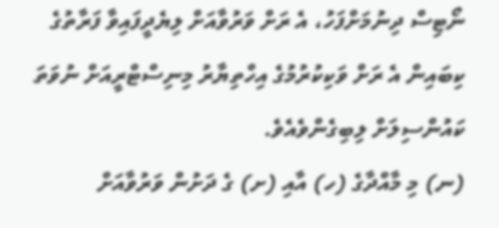ނޯޓިސް ދިނުމަށްފަހު، އެ ރަށް ވަރުވާއަށް ލިޔެދީފައިވާ ފަރާތުގެ ކިބައިން އެ ރަށް ވަކިކުރުމުގެ އިހްތިޔާރު މިނިސްޓްރީއަށް ނުވަތަ ކައުންސިލަށް ލިބިގެންވެއެވެ.
(ނ) މި މާއްދާގެ (ހ) އާއި (ށ) ގެ ދަށުން ވަރުވާއަށް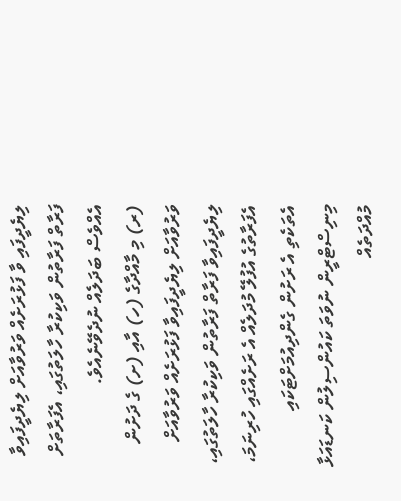ލިޔެދީފައި ވާ ފަޅުރަށެއް ވަރުވާއަށް ލިޔެދީފައިވާ ފަރާތް ފަރާތުން ވަކިކުރާ ހާލަތުގައި، އެފަރާތަށް އެއްވެސް ބަދަލެއް ނުދެވޭނެއެވެ.
(ރ) މި މާއްދާގެ (ހ) އާއި (ށ) ގެ ދަށުން ވަރުވާއަށް ލިޔެދީފައިވާ ފަޅުރަށެއް ވަރުވާއަށް ލިޔެދީފައިވާ ފަރާތް ފަރާތުން ވަކިކުރާ ހާލަތުގައި، އެފަރާތުގެ އުފުލޭ މުދަލެއް އެ ރަށެއްގައި ހުރިނަމަ، އެތަކެތި އެ ރަށުން ގެންދިއުމަށްޓަކައި މިނިސްޓްރީން ނުވަތަ ކައުންސިލުން ކަނޑައަޅާ މުއްދަތެއް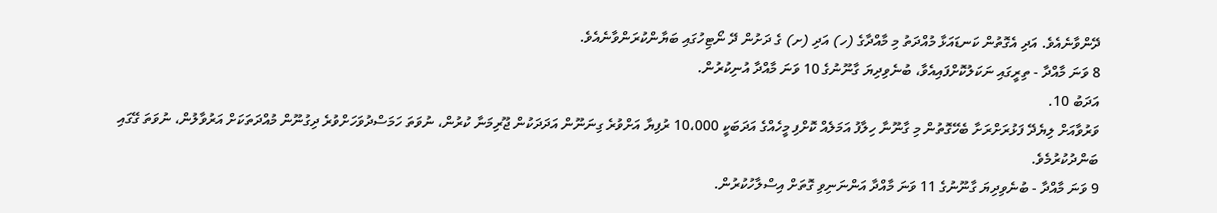ދޭންވާނެއެވެ. އަދި އެގޮތުން ކަނޑައަޅާ މުއްދަތު މި މާއްދާގެ (ހ) އަދި (ށ) ގެ ދަށުން ދޭ ނޯޓިހުގައި ބަޔާންކުރަންވާނެއެވެ.
8 ވަނަ މާއްދާ - ތިރީގައި ނަކަލުކޮށްފައިއެވާ، ބުނެވިދިޔަ ގާނޫނުގެ 10 ވަނަ މާއްދާ އުނިކުރުން.
އަދަބު 10.
ވަރުވާއަށް ލިޔެދޭ ފަޅުރަށްރަށާ ބެހޭގޮތުން މި ގާނޫނާ ހިލާފު އަމަލެއް ކޮށްފި މީހެއްގެ އަދަބަކީ 10،000 ރުފިޔާ އަށްވުރެ ގިނަނޫން އަދަދަކުން ޖޫރިމަނާ ކުރުން، ނުވަތަ ހަމަސްދުވަހަށްވުރެ ދިގުނޫން މުއްދަތަކަށް އަރުވާލުން، ނުވަތަ ގޭގައި ބަންދުކުރުމެވެ.
9 ވަނަ މާއްދާ - ބުނެވިދިޔަ ގާނޫނުގެ 11 ވަނަ މާއްދާ އަންނަނިވި ގޮތަށް އިސްލާހުކުރުން.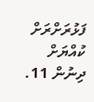ފަޅުރަށްރަށް ކުއްޔަށް ދިނުން 11.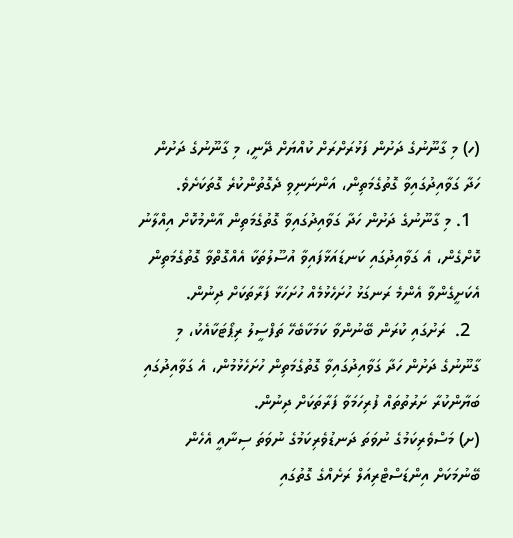(ހ) މި ގާނޫނުގެ ދަށުން ފަޅުރަށްރަށް ކުއްޔަށް ދޭނީ، މި ގާނޫނުގެ ދަށުން ހަދާ ގަވާއިދުގައިވާ ގޮތުގެމަތިން، އަންނަނިވި ދެގޮތުންކުރެ ގޮތަކަށެވެ.
  1. މި ގާނޫނުގެ ދަށުން ހަދާ ގަވާއިދުގައިވާ ގޮތުގެމަތިން އާންމުކޮށް އިއްލާނު ކޮށްގެން، އެ ގަވާއިދުގައި ކަނޑައަޅާފައިވާ އުސޫލުތަކާ އެއްގޮތްވާ ގޮތުގެމަތިން އެކަށީގެންވާ އެންމެ ރަނގަޅު ހުށަހެޅުމެއް ހުށަހަޅާ ފަރާތަކަށް ދިނުން.
  2.  ރަށުގައި ކުރަން ބޭނުންވާ ކަމަކާބެހޭ ތަފްސީލު ރިޕޯޓަކާއެކު، މި ގާނޫނުގެ ދަށުން ހަދާ ގަވާއިދުގައިވާ ގޮތުގެމަތިން ހުށަހެޅުމުން، އެ ގަވާއިދުގައި ބަޔާންކުރާ ށަރުތުތައް ފުރިހަމަވާ ފަރާތަކަށް ދިނުން.
(ށ) މަސްވެރިކަމުގެ ނުވަތަ ދަނޑުވެރިކަމުގެ ނުވަތަ ސިނާއީ އެހެން ބޭނުމަކަށް އިންޑަސްޓްރިއަލް ރަށެއްގެ ގޮތުގައި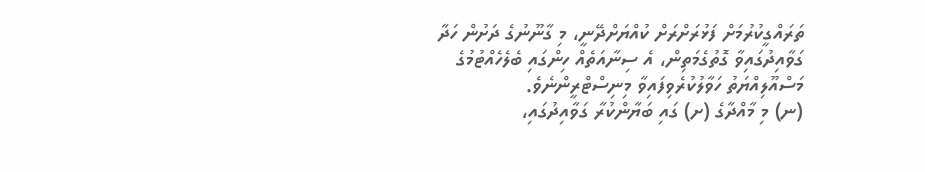ތަރައްގީކުރުމަށް ފަޅުރަށްރަށް ކުއްޔަށްދޭނީ، މި ގާނޫނުގެ ދަށުން ހަދާ ގަވާއިދުގައިވާ ގޮތުގެމަތިން، އެ ސިނާއަތެއް ހިންގައި ބެލެހެއްޓުމުގެ މަސްއޫލިއްޔަތު ހަވާލުކުރެވިފައިވާ މިނިސްޓްރީންނެވެ.
(ނ) މި މާއްދާގެ (ށ) ގައި ބަޔާންކުރާ ގަވާއިދުގައި،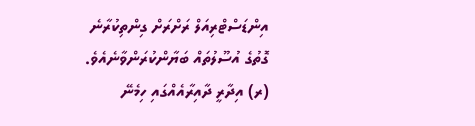އިންޑަސްޓްރިއަލް ރަށްރަށް ގިންތިކުރާނެ ގޮތުގެ އުސޫލުތައް ބަޔާންކުރަންވާނެއެވެ.
(ރ) އިދާރީ ދާއިރާއެއްގައި ހިމެނޭ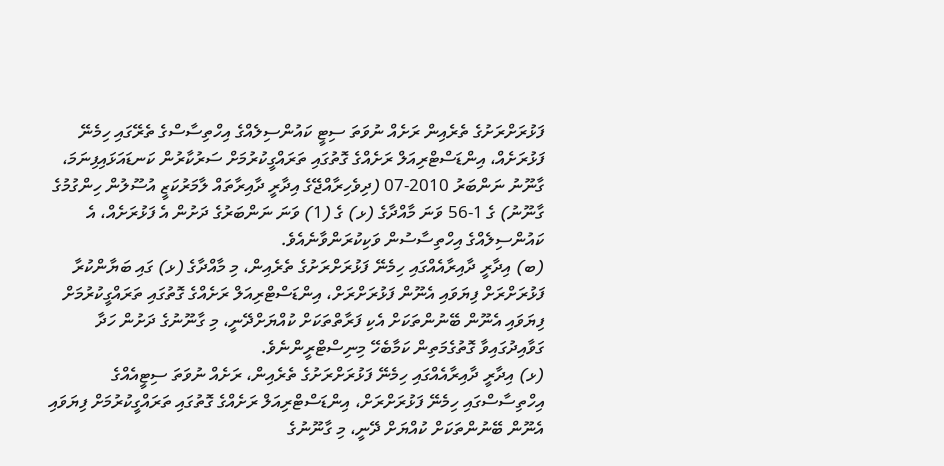ފަޅުރަށްރަށުގެ ތެރެއިން ރަށެއް ނުވަތަ ސިޓީ ކައުންސިލެއްގެ އިހްތިސާސްގެ ތެރޭގައި ހިމެނޭ ފަޅުރަށެއް، އިންޑަސްޓްރިއަލް ރަށެއްގެ ގޮތުގައި ތަރައްގީކުރުމަށް ސަރުކާރުން ކަނޑައަޅައިފިނަމަ، ގާނޫނު ނަންބަރު 2010-07 (ދިވެހިރާއްޖޭގެ އިދާރީ ދާއިރާތައް ލާމަރުކަޒީ އުސޫލުން ހިންގުމުގެ ގާނޫނު) ގެ 1-56 ވަނަ މާއްދާގެ (ޅ) ގެ (1) ވަނަ ނަންބަރުގެ ދަށުން އެ ފަޅުރަށެއް، އެ ކައުންސިލެއްގެ އިހްތިސާސުން ވަކިކުރަންވާނެއެވެ.
(ބ) އިދާރީ ދާއިރާއެއްގައި ހިމެނޭ ފަޅުރަށްރަށުގެ ތެރެއިން، މި މާއްދާގެ (ޅ) ގައި ބަޔާންކުރާ ފަޅުރަށްރަށް ފިޔަވައި އެނޫން ފަޅުރަށްރަށް، އިންޑަސްޓްރިއަލް ރަށެއްގެ ގޮތުގައި ތަރައްގީކުރުމަށް ފިޔަވައި އެނޫން ބޭނުންތަކަށް އެކި ފަރާތްތަކަށް ކުއްޔަށްދޭނީ، މި ގާނޫނުގެ ދަށުން ހަދާ ގަވާއިދުގައިވާ ގޮތުގެމަތިން ކަމާބެހޭ މިނިސްޓްރީންނެވެ.
(ޅ) އިދާރީ ދާއިރާއެއްގައި ހިމެނޭ ފަޅުރަށްރަށުގެ ތެރެއިން، ރަށެއް ނުވަތަ ސިޓީއެއްގެ އިހްތިސާސްގައި ހިމެނޭ ފަޅުރަށްރަށް، އިންޑަސްޓްރިއަލް ރަށެއްގެ ގޮތުގައި ތަރައްގީކުރުމަށް ފިޔަވައި އެނޫން ބޭނުންތަކަށް ކުއްޔަށް ދޭނީ، މި ގާނޫނުގެ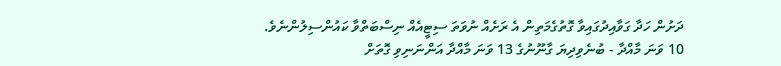ދަށުން ހަދާ ގަވާއިދުގައިވާ ގޮތުގެމަތިން އެ ރަށެއް ނުވަތަ ސިޓީއެއް ނިސްބަތްވާ ކައުންސިލުންނެވެ.
10 ވަނަ މާއްދާ - ބުނެވިދިޔަ ގާނޫނުގެ 13 ވަނަ މާއްދާ އަންނަނިވި ގޮތަށް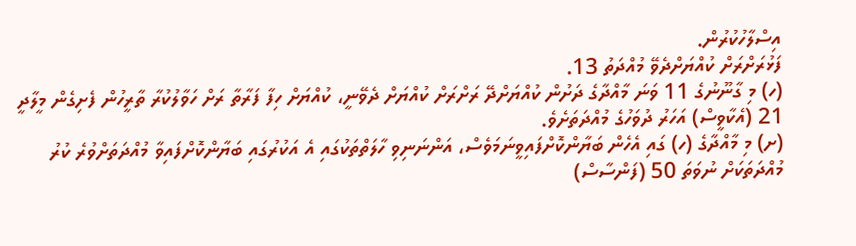އިސްލާހުކުރުން.
ފަޅުރަށްރަށް ކުއްޔަށްދެވޭ މުއްދަތު 13.
(ހ) މި ގާނޫނުގެ 11 ވަނަ މާއްދާގެ ދަށުން ކުއްޔަށްދޭ ރަށްރަށް ކުއްޔަށް ދެވޭނީ، ކުއްޔަށް ހިފާ ފަރާތާ ރަށް ހަވާލުކުރާ ތާރީހުން ފެށިގެން މީލާދީ 21 (އެކާވީސް) އަހަރު ދުވަހުގެ މުއްދަތަށެވެ.
(ށ) މި މާއްދާގެ (ހ) ގައި އެހެން ބަޔާންކޮށްފައިވީނަމަވެސް، އަންނަނިވި ހާލަތްތަކުގައި އެ އަކުރުގައި ބަޔާންކޮށްފައިވާ މުއްދަތަށްވުރެ ކުރު މުއްދަތަކަށް ނުވަތަ 50 (ފަންސާސް)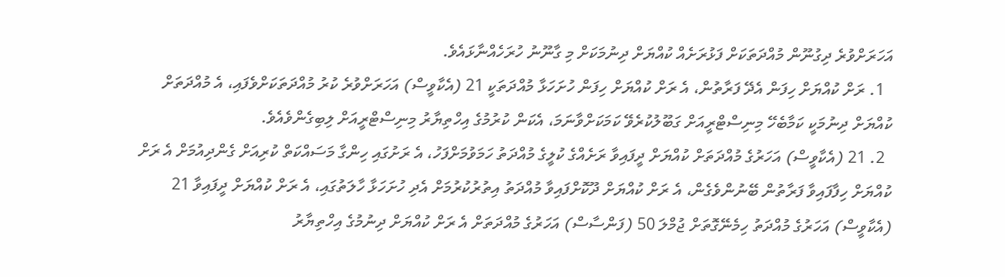އަހަރަށްވުރެ ދިގުނޫން މުއްދަތަކަށް ފަޅުރަށެއް ކުއްޔަށް ދިނުމަކަށް މި ގާނޫނު ހުރަހެއްނާޅައެވެ.
  1. ރަށް ކުއްޔަށް ހިފަން އެދޭ ފަރާތުން، އެ ރަށް ކުއްޔަށް ހިފަން ހުށަހަޅާ މުއްދަތަކީ 21 (އެކާވީސް) އަހަރަށްވުރެ ކުރު މުއްދަތަކަށްވެފައި، އެ މުއްދަތަށް ކުއްޔަށް ދިނުމަކީ ކަމާބެހޭ މިނިސްޓްރީއަށް ގަބޫލުކުރެވޭ ކަމަކަށްވާނަމަ، އެކަން ކުރުމުގެ އިހްތިޔާރު މިނިސްޓްރީއަށް ލިބިގެންވެއެވެ.
  2. 21 (އެކާވީސް) އަހަރުގެ މުއްދަތަށް ކުއްޔަށް ދީފައިވާ ރަށެއްގެ ކުލީގެ މުއްދަތު ހަމަވުމަށްފަހު، އެ ރަށުގައި ހިންގާ މަސައްކަތް ކުރިއަށް ގެންދިއުމަށް އެ ރަށް ކުއްޔަށް ހިފާފައިވާ ފަރާތުން ބޭނުންވެގެން، އެ ރަށް ކުއްޔަށް ދޫކޮށްފައިވާ މުއްދަތު އިތުރުކުރުމަށް އެދި ހުށަހަޅާ ހާލަތުގައި، އެ ރަށް ކުއްޔަށް ދީފައިވާ 21 (އެކާވީސް) އަހަރުގެ މުއްދަތު ހިމެނޭގޮތަށް ޖުމްލަ 50 (ފަންސާސް) އަހަރުގެ މުއްދަތަށް އެ ރަށް ކުއްޔަށް ދިނުމުގެ އިހްތިޔާރު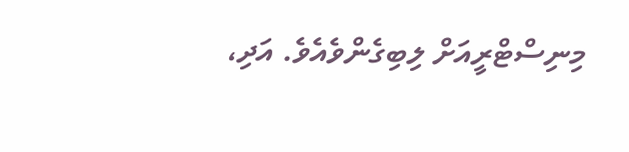މިނިސްޓްރީއަށް ލިބިގެންވެއެވެ. އަދި،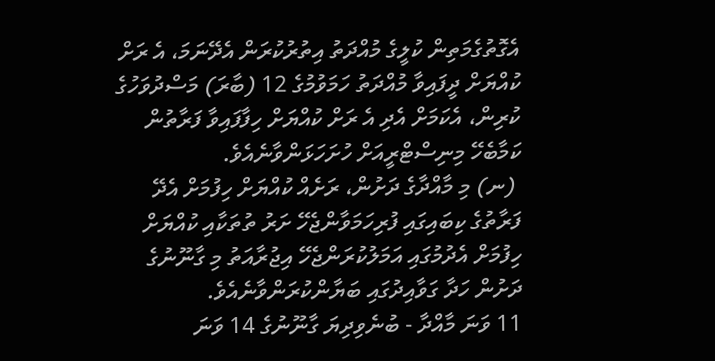އެގޮތުގެމަތިން ކުލީގެ މުއްދަތު އިތުރުކުރަން އެދޭނަމަ، އެ ރަށް ކުއްޔަށް ދީފައިވާ މުއްދަތު ހަމަވުމުގެ 12 (ބާރަ) މަސްދުވަހުގެ ކުރިން، އެކަމަށް އެދި އެ ރަށް ކުއްޔަށް ހިފާފައިވާ ފަރާތުން ކަމާބެހޭ މިނިސްޓްރީއަށް ހުށަހަޅަންވާނެއެވެ.
 (ނ) މި މާއްދާގެ ދަށުން، ރަށެއް ކުއްޔަށް ހިފުމަށް އެދޭ ފަރާތުގެ ކިބައިގައި ފުރިހަމަވާންޖެހޭ ށަރު ތުތަކާއި ކުއްޔަށް ހިފުމަށް އެދުމުގައި އަމަލުކުރަންޖެހޭ އިޖުރާއަތު މި ގާނޫނުގެ ދަށުން ހަދާ ގަވާއިދުގައި ބަޔާންކުރަންވާނެއެވެ.
11 ވަނަ މާއްދާ - ބުނެވިދިޔަ ގާނޫނުގެ 14 ވަނަ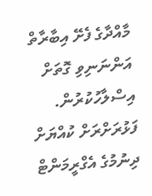މާއްދާގެ ފެށޭ އިބާރާތް އަންނަނިވި ގޮތަށް އިސްލާހުކުރުން.
ފަޅުރަށްރަށް ކުއްޔަށް ދިނުމުގެ އެގްރީމަންޓް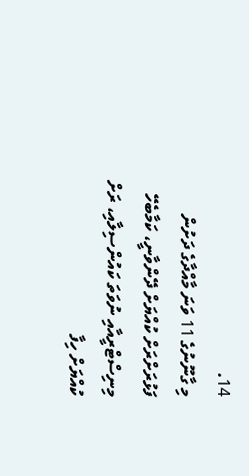14.
މި ގާނޫނުގެ 11 ވަނަ މާއްދާގެ ދަށުން ފަޅުރަށްރަށް ކުއްޔަށް ދޭންވާނީ، ކަމާބެހޭ މިނިސްޓްރީއާއި ނުވަތަ ކައުންސިލާއި، ރަށް ކުއްޔަށް ހިފާ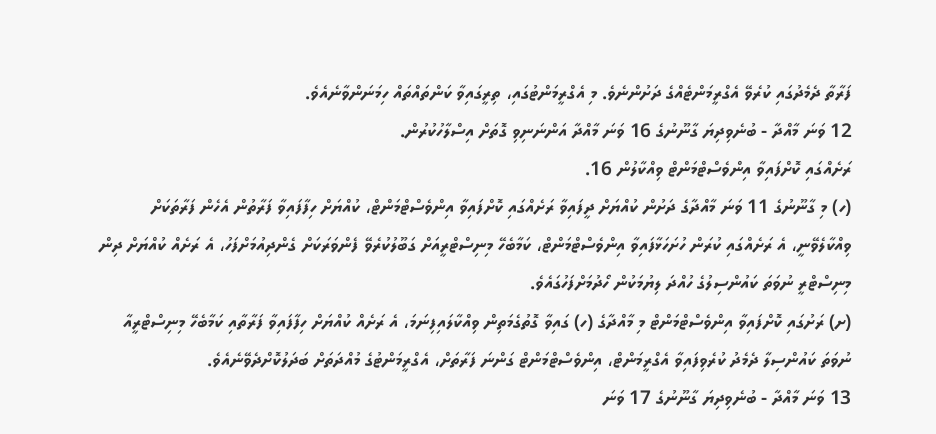ފަރާތާ ދެމެދުގައި ކުރެވޭ އެގްރީމަންޓެއްގެ ދަށުންނެވެ. މި އެގްރީމަންޓުގައި، ތިރީގައިވާ ކަންތައްތައް ހިމަނަންވާނެއެވެ.
12 ވަނަ މާއްދާ - ބުނެވިދިޔަ ގާނޫނުގެ 16 ވަނަ މާއްދާ އަންނަނިވި ގޮތަށް އިސްލާހުކުރުން.
ރަށެއްގައި ކޮށްފައިވާ އިންވެސްޓްމަންޓް ވިއްކާލުން 16.
(ހ) މި ގާނޫނުގެ 11 ވަނަ މާއްދާގެ ދަށުން ކުއްޔަށް ދީފައިވާ ރަށެއްގައި ކޮށްފައިވާ އިންވެސްޓްމަންޓް، ކުއްޔަށް ހިފާފައިވާ ފަރާތުން އެހެން ފަރާތަކަށް ވިއްކާލެވޭނީ، އެ ރަށެއްގައި ކުރަން ހުށަހަޅާފައިވާ އިންވެސްޓްމަންޓް، ކަމާބެހޭ މިނިސްޓްރީއަށް ގަބޫލުކުރެވޭ ފެންވަރަކަށް ގެންދިއުމަށްފަހު، އެ ރަށެއް ކުއްޔަށް ދިން މިނިސްޓްރީ ނުވަތަ ކައުންސިލުގެ ހުއްދަ ލިޔުމަކުން ހޯދުމަށްފަހުގައެވެ.
(ށ) ރަށުގައި ކޮށްފައިވާ އިންވެސްޓްމަންޓް މި މާއްދާގެ (ހ) ގައިވާ ގޮތުގެމަތިން ވިއްކާލައިފިނަމަ، އެ ރަށެއް ކުއްޔަށް ހިފާފައިވާ ފަރާތާއި ކަމާބެހޭ މިނިސްޓްރީއާ ނުވަތަ ކައުންސިލާ ދެމެދު ކުރެވިފައިވާ އެގްރީމަންޓް، އިންވެސްޓްމަންޓް ގަންނަ ފަރާތަށް، އެގްރީމަންޓުގެ މުއްދަތަށް ބަދަލުކޮށްދެވޭނެއެވެ.
13 ވަނަ މާއްދާ - ބުނެވިދިޔަ ގާނޫނުގެ 17 ވަނަ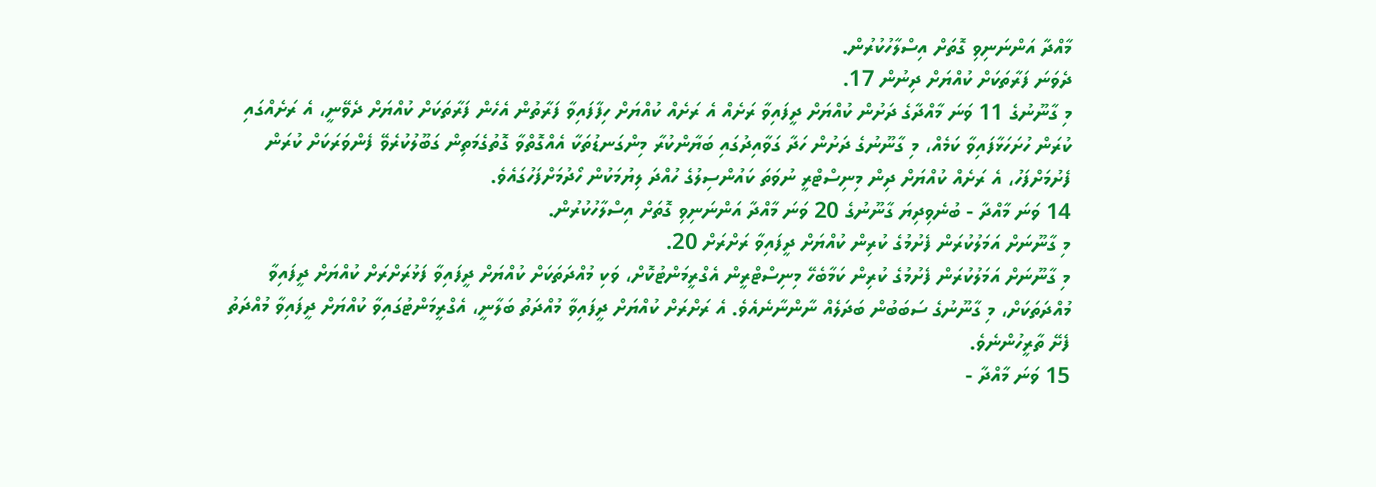މާއްދާ އަންނަނިވި ގޮތަށް އިސްލާހުކުރުން.
ދެވަނަ ފަރާތަކަށް ކުއްޔަށް ދިނުން 17.
މި ގާނޫނުގެ 11 ވަނަ މާއްދާގެ ދަށުން ކުއްޔަށް ދީފައިވާ ރަށެއް އެ ރަށެއް ކުއްޔަށް ހިފާފައިވާ ފަރާތުން އެހެން ފަރާތަކަށް ކުއްޔަށް ދެވޭނީ، އެ ރަށެއްގައި ކުރަން ހުށަހަޅާފައިވާ ކަމެއް، މި ގާނޫނުގެ ދަށުން ހަދާ ގަވާއިދުގައި ބަޔާންކުރާ މިންގަނޑުތަކާ އެއްގޮތްވާ ގޮތުގެމަތިން ގަބޫލުކުރެވޭ ފެންވަރަކަށް ކުރަން ފެށުމަށްފަހު، އެ ރަށެއް ކުއްޔަށް ދިން މިނިސްޓްރީ ނުވަތަ ކައުންސިލުގެ ހުއްދަ ލިޔުމަކުން ހޯދުމަށްފަހުގައެވެ.
14 ވަނަ މާއްދާ - ބުނެވިދިޔަ ގާނޫނުގެ 20 ވަނަ މާއްދާ އަންނަނިވި ގޮތަށް އިސްލާހުކުރުން.
މި ގާނޫނަށް އަމަލުކުރަން ފެށުމުގެ ކުރިން ކުއްޔަށް ދީފައިވާ ރަށްރަށް 20.
މި ގާނޫނަށް އަމަލުކުރަން ފެށުމުގެ ކުރިން ކަމާބެހޭ މިނިސްޓްރީން އެގްރީމަންޓުކޮށް، ވަކި މުއްދަތަކަށް ކުއްޔަށް ދީފައިވާ ފަޅުރަށްރަށް ކުއްޔަށް ދީފައިވާ މުއްދަތަކަށް، މި ގާނޫނުގެ ސަބަބުން ބަދަލެއް ނާންނާނެއެވެ. އެ ރަށްރަށް ކުއްޔަށް ދީފައިވާ މުއްދަތު ބަލާނީ، އެގްރީމަންޓުގައިވާ ކުއްޔަށް ދީފައިވާ މުއްދަތު ފެށޭ ތާރީހުންނެވެ.
15 ވަނަ މާއްދާ -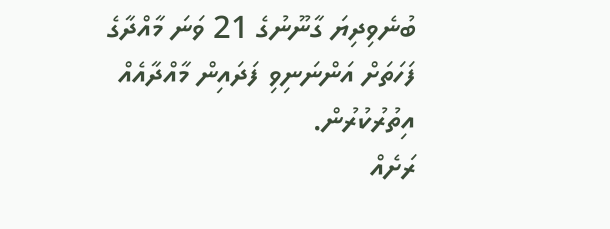ބުނެވިދިޔަ ގާނޫނުގެ 21 ވަނަ މާއްދާގެ ފަހަތަށް އަންނަނިވި ފަދައިން މާއްދާއެއް އިތުރުކުރުން.
ރަށެއް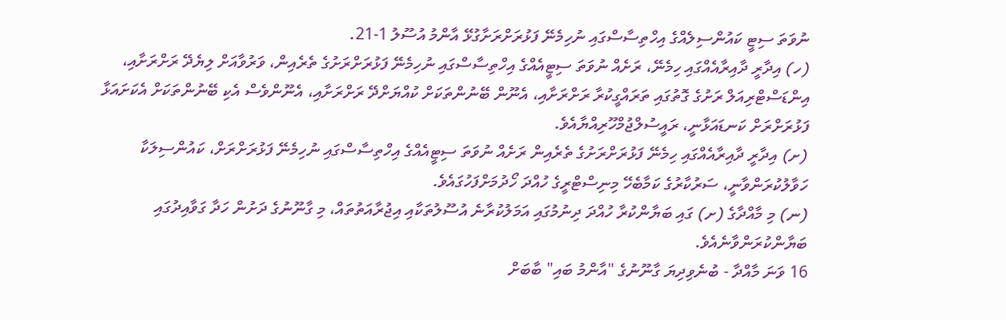ނުވަތަ ސިޓީ ކައުންސިލެއްގެ އިހްތިސާސްގައި ނުހިމެނޭ ފަޅުރަށްރަށާގުޅޭ އާންމު އުސޫލު 1-21.
(ހ) އިދާރީ ދާއިރާއެއްގައި ހިމެނޭ، ރަށެއް ނުވަތަ ސިޓީއެއްގެ އިހްތިސާސްގައި ނުހިމެނޭ ފަޅުރަށްރަށުގެ ތެރެއިން، ވަރުވާއަށް ލިޔެދޭ ރަށްރަށާއި، އިންޑަސްޓްރިއަލް ރަށުގެ ގޮތުގައި ތަރައްގީކުރާ ރަށްރަށާއި، އެނޫން ބޭނުންތަކަށް ކުއްޔަށްދޭ ރަށްރަށާއި، އެނޫންވެސް އެކި ބޭނުންތަކަށް އެކަށައަޅާ ފަޅުރަށްރަށް ކަނޑައަޅާނީ، ރައީސުލްޖުމްހޫރިއްޔާއެވެ.
(ށ) އިދާރީ ދާއިރާއެއްގައި ހިމެނޭ ފަޅުރަށްރަށުގެ ތެރެއިން ރަށެއް ނުވަތަ ސިޓީއެއްގެ އިހްތިސާސްގައި ނުހިމެނޭ ފަޅުރަށްރަށް، ކައުންސިލަކާ ހަވާލުކުރަންވާނީ، ސަރުކާރުގެ ކަމާބެހޭ މިނިސްޓްރީގެ ހުއްދަ ހޯދުމަށްފަހުގައެވެ.
(ނ) މި މާއްދާގެ (ށ) ގައި ބަޔާންކުރާ ހުއްދަ ދިނުމުގައި އަމަލުކުރާނެ އުސޫލުތަކާއި އިޖުރާއަތުތައް، މި ގާނޫނުގެ ދަށުން ހަދާ ގަވާއިދުގައި ބަޔާންކުރަންވާނެއެވެ.
16 ވަނަ މާއްދާ - ބުނެވިދިޔަ ގާނޫނުގެ "އާންމު ބައި" ބާބަށް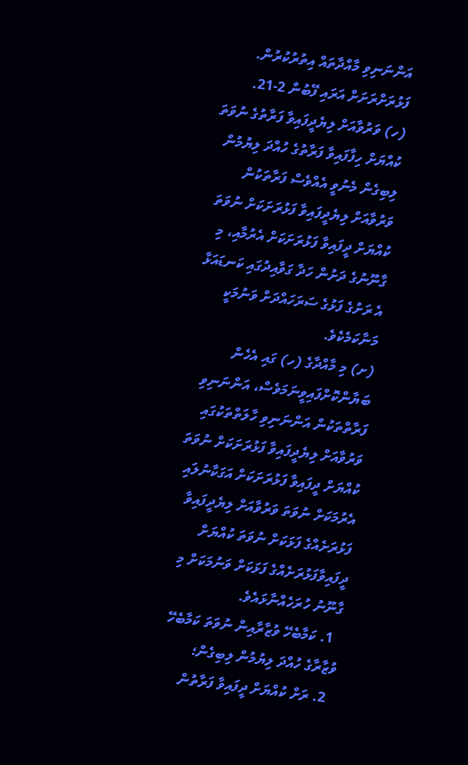އަންނަނިވި މާއްދާތައް އިތުރުކުރުން.
ފަޅުރަށްރަށަށް އަރައި ފޭބުން 2-21.
(ހ) ވަރުވާއަށް ލިޔެދީފައިވާ ފަރާތުގެ ނުވަތަ ކުއްޔަށް ހިފާފައިވާ ފަރާތުގެ ހުއްދަ ލިޔުމުން ލިބިގެން މެނުވީ އެއްވެސް ފަރާތަކުން ވަރުވާއަށް ލިޔެދީފައިވާ ފަޅުރަށަކަށް ނުވަތަ ކުއްޔަށް ދީފައިވާ ފަޅުރަށަކަށް އެރުމާއި، މި ގާނޫނުގެ ދަށުން ހަދާ ގަވާއިދުގައި ކަނޑައަޅާ އެ ރަށުގެ ފަޅުގެ ސަރަހައްދަށް ވަނުމަކީ މަނާކަމެކެވެ.
(ށ) މި މާއްދާގެ (ހ) ގައި އެހެން ބަޔާންކޮށްފައިވީނަމަވެސް، އަންނަނިވި ފަރާތްތަކުން އަންނަނިވި ހާލަތްތަކުގައި ވަރުވާއަށް ލިޔެދީފައިވާ ފަޅުރަށަކަށް ނުވަތަ ކުއްޔަށް ދީފައިވާ ފަޅުރަށަކަށް އަގަކާނުލައި އެރުމަކަށް ނުވަތަ ވަރުވާއަށް ލިޔެދީފައިވާ ފަޅުރަށެއްގެ ފަޅަކަށް ނުވަތަ ކުއްޔަށް ދީފައިވާފަޅުރަށެއްގެ ފަޅަކަށް ވަނުމަކަށް މި ގާނޫނު ހުރަހެއްނާޅައެވެ.
  1. ކަމާބެހޭ ވުޒާރާއިން ނުވަތަ ކަމާބެހޭ ވުޒާރާގެ ހުއްދަ ލިޔުމުން ލިބިގެން؛
  2. ރަށް ކުއްޔަށް ދީފައިވާ ފަރާތުން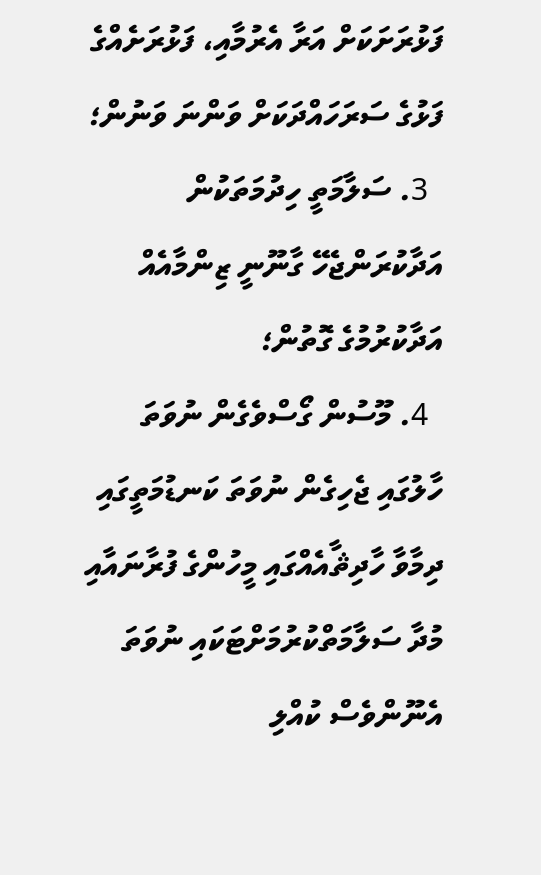ފަޅުރަށަކަށް އަރާ އެރުމާއި، ފަޅުރަށެއްގެ ފަޅުގެ ސަރަހައްދަކަށް ވަންނަ ވަނުން؛
  3. ސަލާމަތީ ހިދުމަތަކުން އަދާކުރަންޖެހޭ ގާނޫނީ ޒިންމާއެއް އަދާކުރުމުގެ ގޮތުން؛
  4. މޫސުން ގޯސްވެގެން ނުވަތަ ހާލުގައި ޖެހިގެން ނުވަތަ ކަނޑުމަތީގައި ދިމާވާ ހާދިޘާއެއްގައި މީހުންގެ ފުރާނައާއި މުދާ ސަލާމަތްކުރުމަށްޓަކައި ނުވަތަ އެނޫންވެސް ކުއްލި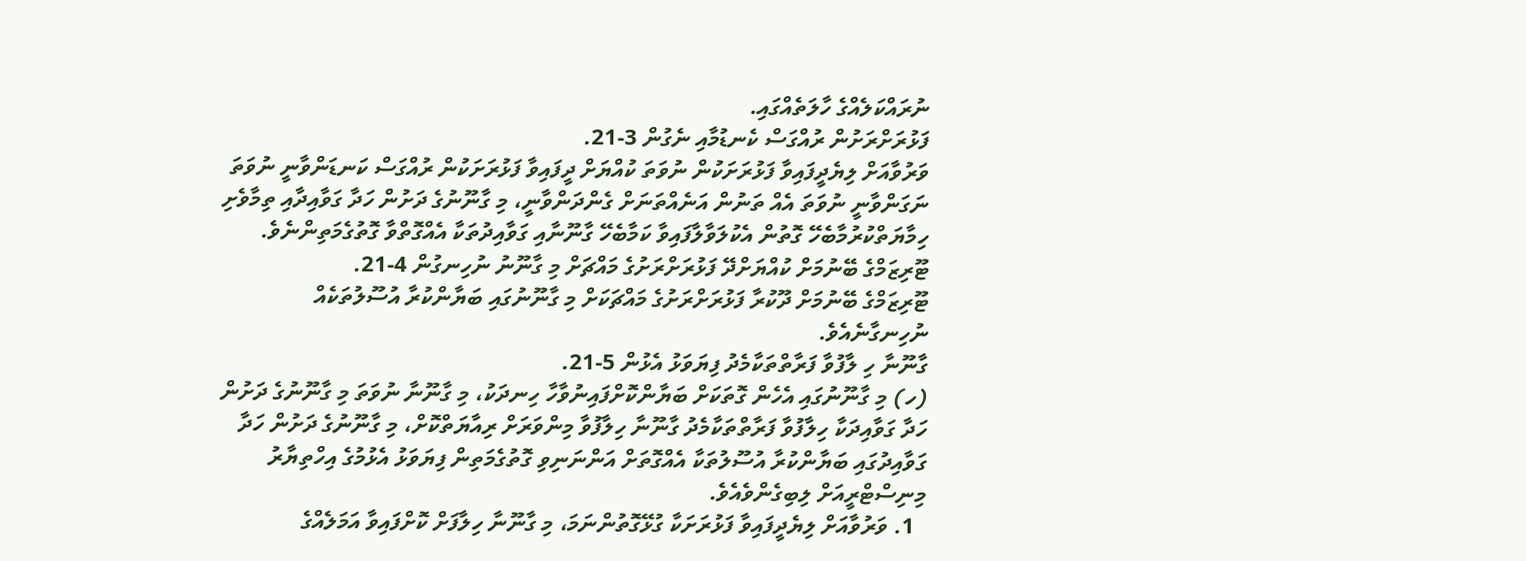ނުރައްކަލެއްގެ ހާލަތެއްގައި.
ފަޅުރަށްރަށުން ރުއްގަސް ކެނޑުމާއި ނެގުން 3-21.
ވަރުވާއަށް ލިޔެދީފައިވާ ފަޅުރަށަކުން ނުވަތަ ކުއްޔަށް ދީފައިވާ ފަޅުރަށަކުން ރުއްގަސް ކަނޑަންވާނީ ނުވަތަ ނަގަންވާނީ ނުވަތަ އެއް ތަނުން އަނެއްތަނަށް ގެންދަންވާނީ، މި ގާނޫނުގެ ދަށުން ހަދާ ގަވާއިދާއި ތިމާވެށި ހިމާޔަތްކުރުމާބެހޭ ގޮތުން އެކުލަވާލާފައިވާ ކަމާބެހޭ ގާނޫނާއި ގަވާއިދުތަކާ އެއްގޮތްވާ ގޮތުގެމަތިންނެވެ.
ޓޫރިޒަމްގެ ބޭނުމަށް ކުއްޔަށްދޭ ފަޅުރަށްރަށުގެ މައްޗަށް މި ގާނޫނު ނުހިނގުން 4-21.
ޓޫރިޒަމްގެ ބޭނުމަށް ދޫކުރާ ފަޅުރަށްރަށުގެ މައްޗަކަށް މި ގާނޫނުގައި ބަޔާންކުރާ އުސޫލުތަކެއް ނުހިނގާނެއެވެ.
ގާނޫނާ ހި ލާފުވާ ފަރާތްތަކާމެދު ފިޔަވަޅު އެޅުން 5-21.
(ހ) މި ގާނޫނުގައި އެހެން ގޮތަކަށް ބަޔާންކޮށްފައިނުވާހާ ހިނދަކު، މި ގާނޫނާ ނުވަތަ މި ގާނޫނުގެ ދަށުން ހަދާ ގަވާއިދަކާ ހިލާފުވާ ފަރާތްތަކާމެދު ގާނޫނާ ހިލާފުވާ މިންވަރަށް ރިއާޔަތްކޮށް، މި ގާނޫނުގެ ދަށުން ހަދާ ގަވާއިދުގައި ބަޔާންކުރާ އުސޫލުތަކާ އެއްގޮތަށް އަންނަނިވި ގޮތުގެމަތިން ފިޔަވަޅު އެޅުމުގެ އިހްތިޔާރު މިނިސްޓްރީއަށް ލިބިގެންވެއެވެ.
  1. ވަރުވާއަށް ލިޔެދީފައިވާ ފަޅުރަށަކާ ގުޅޭގޮތުންނަމަ، މި ގާނޫނާ ހިލާފަށް ކޮށްފައިވާ އަމަލެއްގެ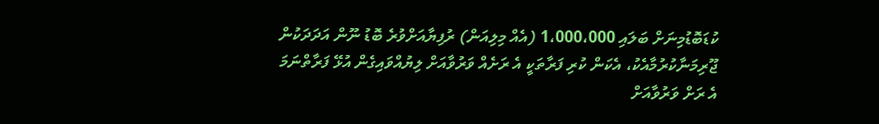ކުޑަބޮޑުމިނަށް ބަލައި 1،000،000 (އެއް މިލިއަން) ރުފިޔާއަށްވުރެ ބޮޑު ނޫން އަދަދަކުން ޖޫރިމަނާކުރުމާއެކު، އެކަން ކުރި ފަރާތަކީ އެ ރަށެއް ވަރުވާއަށް ލިޔުއްވައިގެން އުޅޭ ފަރާތްނަމަ އެ ރަށް ވަރުވާއަށް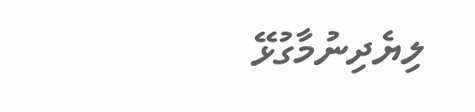ލިޔެދިނުމާގުޅޭ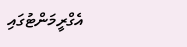އެގްރީމަންޓުގައި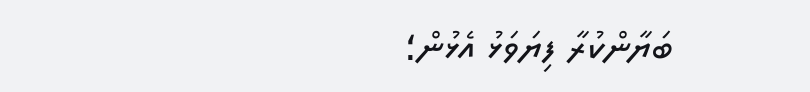ބަޔާންކުރާ ފިޔަވަޅު އެޅުން؛